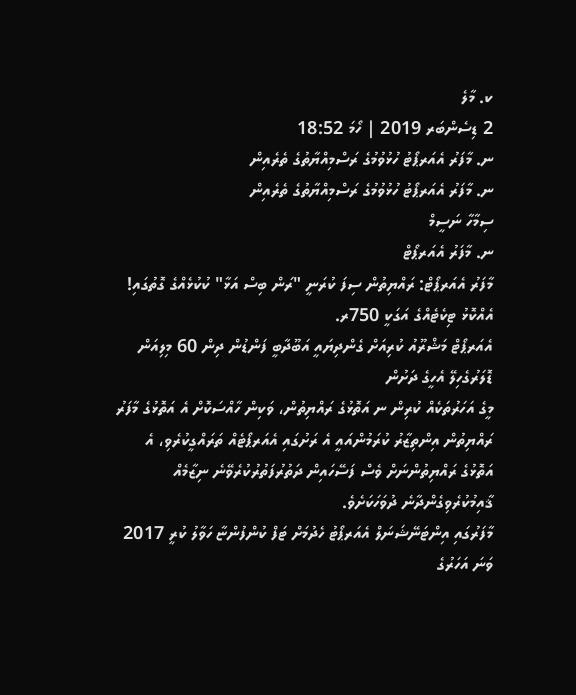ކ. މާލެ
2 ޑިސެންބަރ 2019 | ހޯމަ 18:52
ނ. މާފަރު އެއަރޕޯޓު ހުޅުވުމުގެ ރަސްމިއްޔާތުގެ ތެރެއިން
ނ. މާފަރު އެއަރޕޯޓު ހުޅުވުމުގެ ރަސްމިއްޔާތުގެ ތެރެއިން
ސިމާހާ ނަސީމް
ނ. މާފަރު އެއަރޕޯޓް
މާފަރު އެއަރޕޯޓް: ރައްޔިތުން ސިފަ ކުރަނީ "ރަން ބިސް އަޅާ" ކުކުޅެއްގެ ގޮތުގައި!
އެއްކޮޅު ޓިކެޓެއްގެ އަގަކީ 750ރ.
އެއަރޕޯޓް މަޝްރޫއު ކުރިއަށް ގެންދިޔައީ އަބޫދާބީ ފަންޑުން ދިން 60 މިލިއަން ޑޮލަރުގެހިލޭ އެހީގެ ދަށުން
މީގެ އަހަރުތަކެއް ކުރިން ނ އަތޮޅުގެ ރައްޔިތުން، ވަކިން ހާއްސަކޮށް އެ އަތޮޅުގެ މާފަރު ރައްޔިތުން އިންތިޒާރު ކުރަމުންއައީ އެ ރަށުގައި އެއަރޕޯޓެއް ތަރައްގީކުރެވި، އެ އަތޮޅުގެ ރައްޔިތުންނަށް ވެސް ފަސޭހައިން ދަތުރުފަތުރުކުރެވޭނެ ނިޒާމެއް ޤާއިމުކުރެވިގެންދާނެ ދުވަހަކަށެވެ.
މާފަރުގައި އިންޓަނޭޝަނަލް އެއަރޕޯޓު ހެދުމަށް ޓަފް ކުންފުންޏާ ހަވާލު ކުރީ 2017 ވަނަ އަހަރުގެ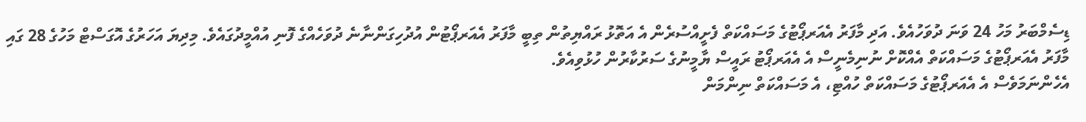ޑިސެމްބަރު މަހު 24 ވަނަ ދުވަހުއެވެ. އަދި މާފަރު އެއަރޕޯޓުގެ މަސައްކަތް ފެށީއްސުރެން އެ އަތޮޅު ރައްޔިތުން ތިބީ މާފަރު އެއަރޕޯޓުން އުދުހިގަންނާނެ ދުވަހެއްގެ ފޮނި އުއްމީދުގައެވެ. މިދިޔަ އަހަރުގެ އޮގަސްޓް މަހުގެ 28 ގައި މާފަރު އެއަރޕޯޓުގެ މަސައްކަތް އެއްކޮށް ނުނިމެނީސް އެ އެއަރޕޯޓު ރައީސް ޔާމީނުގެ ސަރުކާރުން ހުޅުވިއެވެ.
އެހެންނަމަވެސް އެ އެއަރޕޯޓުގެ މަސައްކަތް ހުއްޓި، އެ މަސައްކަތް ނިންމަން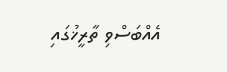އެއްބަސްވި ތާރީޚުގައި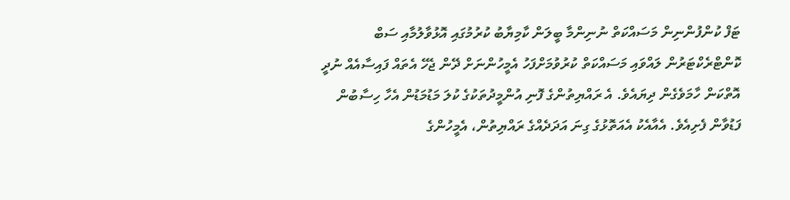ޓަފް ކުންފުންނިން މަސައްކަތް ނުނިންމާ ބީލަން ކާމިޔާބު ކުރުމުގައި އޮޅުވާލުމާއި ސަބް ކޮންޓްރެކްޓަރުން ލައްވައި މަސައްކަތް ކުރުވުމަށްފަހު އެމީހުންނަށް ދޭން ޖެހޭ އެތައް ފައިސާއެއް ނުދީ އޮތްކަން ހާމަވެގެން ދިޔައެވެ. އެ ރައްޔިތުންގެ ފޮނި އުންމީދުތަކުގެ ކުލަ މަޑުމަޑުން އެހާ ހިސާބުން ފަޑުވާން ފެށިއެވެ. އެއާއެކު އެއަތޮޅުގެ ގިނަ އަދަދެއްގެ ރައްޔިތުން، އެމީހުންގެ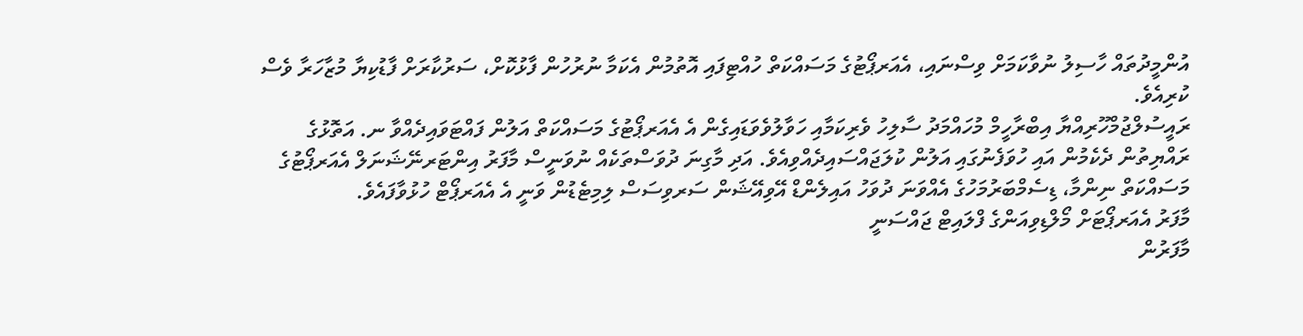އުންމީދުތައް ހާސިލު ނުވާކަމަށް ވިސްނައި، އެއަރޕޯޓުގެ މަސައްކަތް ހުއްޓިފައި އޮތުމުން އެކަމާ ނުރުހުން ފާޅުކޮށް، ސަރުކާރަށް ފާޑުކިޔާ މުޒާހަރާ ވެސް ކުރިއެވެ.
ރައީސުލްޖުމްހޫރިއްޔާ އިބްރާހީމް މުހައްމަދު ސާލިހު ވެރިކަމާއި ހަވާލުވެވަޑައިގެން އެ އެއަރޕޯޓުގެ މަސައްކަތް އަލުން ފައްޓަވައިދެއްވާ ނ. އަތޮޅުގެ ރައްޔިތުން ދެކެމުން އައި ހުވަފެނުގައި އަލުން ކުލަޖައްސައިދެއްވިއެވެ. އަދި މާގިނަ ދުވަސްތަކެއް ނުވަނީސް މާފަރު އިންޓަރނޭޝަނަލް އެއަރޕޯޓުގެ މަސައްކަތް ނިންމާ، ޑިސެމްބަރުމަހުގެ އެއްވަނަ ދުވަހު އައިލެންޑް އޭވިއޭޝަން ސަރވިސަސް ލިމިޓެޑުން ވަނީ އެ އެއަރޕޯޓް ހުޅުވާފައެވެ.
މާފަރު އެއަރޕޯޓަށް މޯލްޑިވިއަންގެ ފްލައިޓް ޖައްސަނީ
މާފަރުން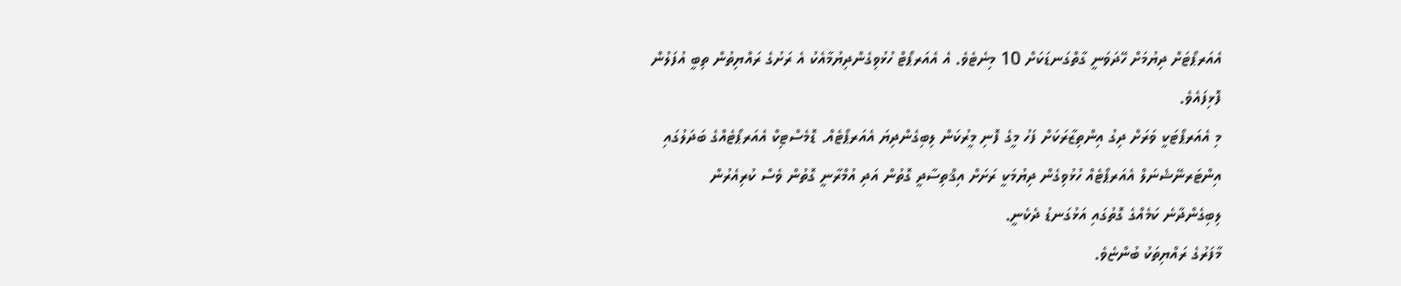އެއަރޕޯޓަށް ދިޔުމަށް ހޭދަވަނީ ގާތްގަނޑަކަށް 10 މިނެޓެވެ. އެ އެއަރޕޯޓް ހުޅުވިގެންދިޔުމާއެކު އެ ރަށުގެ ރައްޔިތުން ތިބީ އުފަލުން ފޮޅިފައެވެ.
މި އެއަރޕޯޓަކީ ވަރަށް ދިގު އިންތިޒާރަކަށް ފަހު މީގެ ފޮނި މީރުކަން ލިބިގެންދިޔަ އެއަރޕޯޓެއް. ޑޮމެސްޓިކް އެއަރޕޯޓެއްގެ ބަދަލުގައި އިންޓަރނޭޝެނަލް އެއަރޕޯޓެއް ހުޅުވިގެން ދިޔުމަކީ ރަށަށް އިޤްތިސާދީ ގޮތުން އަދި އުމްރާނީ ގޮތުން ވެސް ކުރިއެރުން ލިބިގެންދާނެ ކަމެއްގެ ގޮތުގައި އަޅުގަނޑު ދެކެނީ.
މާފަރުގެ ރައްޔިތަކު ބުންޏެވެ.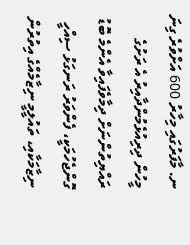ނ. މާފަރުގައި މިހާރު 600 އަށްވުރެ ގިނަ މީހުން ދިރިއުޅެމުންދާއިރު އެ ރަށުގެ ރައްޔިތުންނަށް ދިމާވެފައިވާ އެންމެ ބޮޑު ގޮންޖެހުމަކީ، ފެންވަރު ރަނގަޅު ސިއްހީ ނިޒާމަކާއި، ތައުލީމީ ނިޒާމެއްގެ އިތުރުން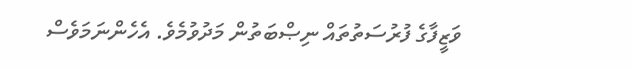ވަޒީފާގެ ފުރުސަތުތައް ނިޞްބަތުން މަދުވުމެވެ. އެހެންނަމަވެސް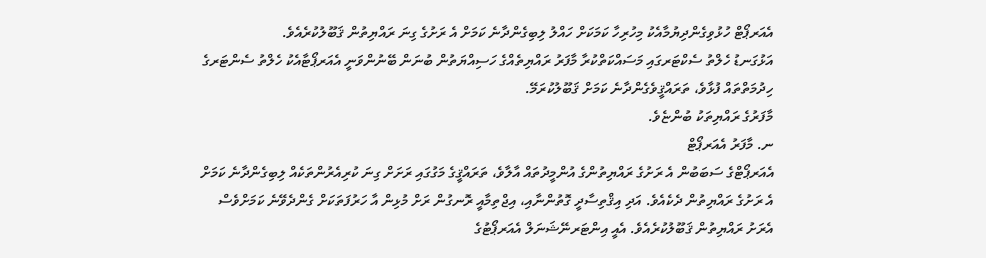އެއަރޕޯޓް ހުޅުވިގެންދިޔުމާއެކު މިހުރިހާ ކަމަކަށް ހައްލު ލިބިގެންދާނެ ކަމަށް އެ ރަށުގެ ގިނަ ރައްޔިތުން ޤަބޫލުކުރެއެވެ.
އަޅުގަނޑު ހެލްތު ސެކްޓަރގައި މަސައްކަތްކުރާ މާފަރު ރައްޔިތެއްގެ ހަސިއްޔަތުން ބުނަން ބޭނުންވަނީ އެއަރޕޯޓާއެކު ހެލްތު ސެންޓަރގެ ހިދުމަތްތައް ފުޅާވެ، ތަރައްޤީވެގެންދާނެ ކަމަށް ޤަބޫލުކުރަމޭ.
މާފަރުގެ ރައްޔިތަކު ބުންޏެވެ.
ނ. މާފަރު އެއަރޕޯޓް
އެއަރޕޯޓްގެ ސަބަބުން އެ ރަށުގެ ރައްޔިތުންގެ އުންމީދުތައް އާލާވެ، ތަރައްޤީގެ މަގުގައި ރަށަށް ގިނަ ކުރިއެރުންތަކެއް ލިބިގެންދާނެ ކަމަށް އެ ރަށުގެ ރައްޔިތުން ދެކެއެވެ. އަދި އިޤްތިސާދީ ގޮތުންނާއި، އިޖްތިމާއީ ރޮނގުން ރަށް މުޅިން އާ ހަރުފަތަކަށް ގެންދެވޭނެ ކަމަށްވެސް އެރަށު ރައްޔިތުން ޤަބޫލުކުރެއެވެ. އެއީ އިންޓަރނޭޝަނަލް އެއަރޕޯޓުގެ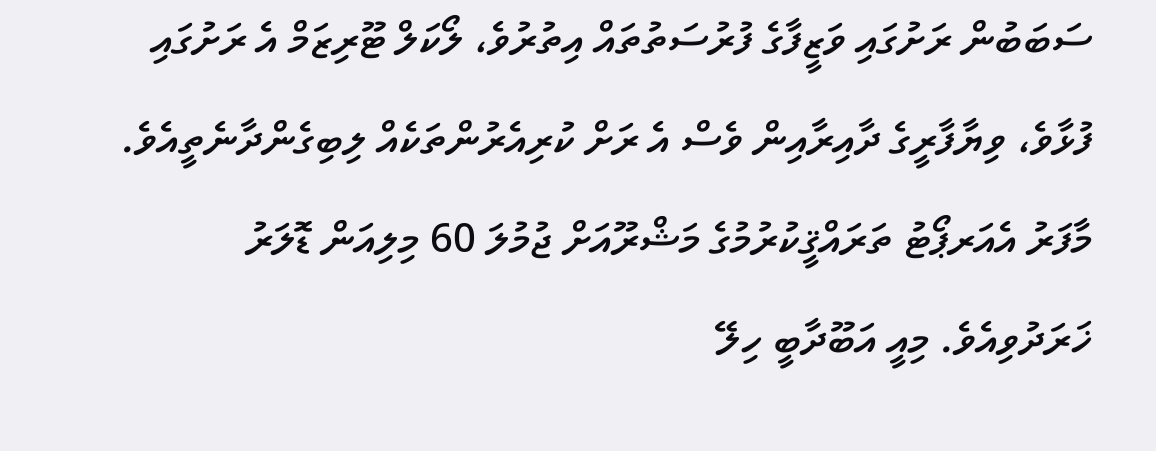ސަބަބުން ރަށުގައި ވަޒީފާގެ ފުރުސަތުތައް އިތުރުވެ، ލޯކަލް ޓޫރިޒަމް އެ ރަށުގައި ފުޅާވެ، ވިޔާފާރީގެ ދާއިރާއިން ވެސް އެ ރަށް ކުރިއެރުންތަކެއް ލިބިގެންދާނެތީއެވެ.
މާފަރު އެއަރޕޯޓު ތަރައްޤީކުރުމުގެ މަޝްރޫއަށް ޖުމުލަ 60 މިލިއަން ޑޮލަރު ޚަރަދުވިއެވެ. މިއީ އަބޫދާބީ ހިލޭ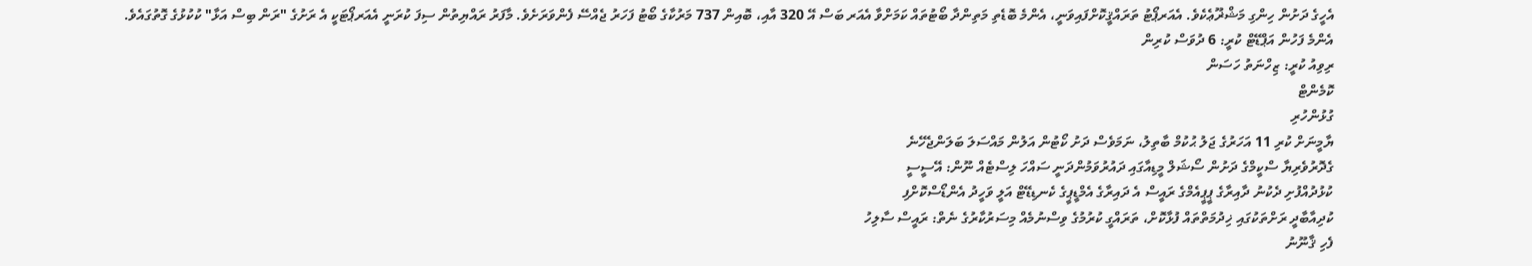އެހީގެ ދަށުން ހިންގި މަޝްޜޫޢެކެވެ. އެއަރޕޯޓު ތަރައްޤީކޮށްފައިވަނީ، އެންމެ ބޮޑެތި މަތިންދާ ބޯޓުތައް ކަމަށްވާ އެއަރ ބަސް އޭ 320 އާއި، ބޮއިން 737 މަރުކާގެ ބޯޓު ފަހަރު ޖެއްސޭ ފެންވަރަށެވެ. މާފަރު ރައްޔިތުން ސިފަ ކުރަނީ އެއަރޕޯޓަކީ އެ ރަށުގެ "ރަން ބިސް އަޅާ" ކުކުޅުގެ ގޮތުގައެވެ.
އެންމެ ފަހުން އަޕްޑޭޓް ކުރީ: 6 ދުވަސް ކުރިން
ރިވިއު ކުރީ: ޒިހްނަތު ހަސަން
ކޮމެންޓް
ގުޅުންހުރި
ޔާމީނަށް ކުރި 11 އަހަރުގެ ޖަލު ޙުކުމް ބާތިލު، ނަމަވެސް ދަށު ކޯޓުން އަލުން މައްސަލަ ބަލަންޖެހޭނެ
ގެދޮރުވެރިޔާ ސްކީމްގެ ދަށުން ސޯޝަލް މީޑިއާގައި ދައުރުވަމުންދަނީ ސައްހަ ލިސްޓެއް ނޫން: އޭސީސީ
ކުޅުދުއްފުށި ދެކުނު ދާއިރާގެ ޕީޕީއެމްގެ ރައީސް އެ ދައިރާގެ އެމްޑީޕީގެ ކެނޑިޑޭޓް އަލީ ވަހީދު އެންޑޯސްކޮށްފި
ކުދިއާބާދީ ރަށްތަކުގައި ޚިދުމަތްތައް ފުޅާކޮށް، ތަރައްގީ ކުރުމުގެ ވިސްނުމެއް މިސަރުކާރުގެ ނެތް: ރައީސް ސާލިހު
ފެހި ޤާނޫނު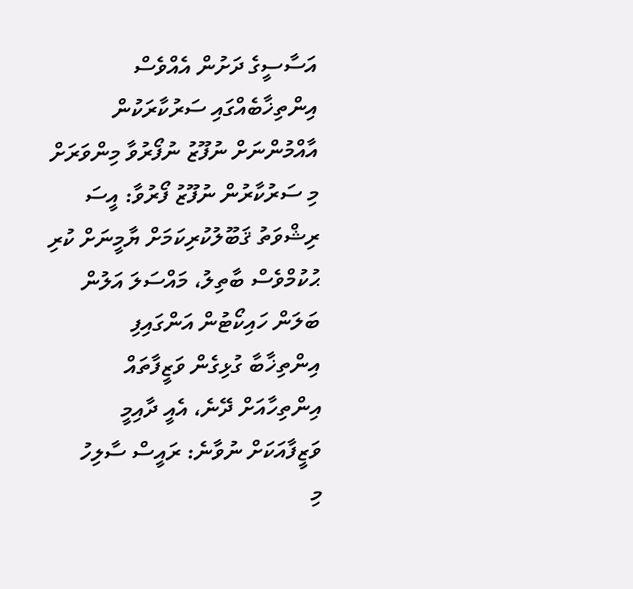އަސާސީގެ ދަށުން އެއްވެސް އިންތިޚާބެއްގައި ސަރުކާރަކުން އާއްމުންނަށް ނުފޫޒު ނުފޯރުވާ މިންވަރަށް މި ސަރުކާރުން ނުފޫޒު ފޯރުވާ: އީސަ
ރިޝްވަތު ޤަބޫލުކުރިކަމަށް ޔާމީނަށް ކުރި ޙުކުމްވެސް ބާތިލު، މައްސަލަ އަލުން ބަލަން ހައިކޯޓުން އަންގައިފި
އިންތިޚާބާ ގުޅިގެން ވަޒީފާތައް އިންތިހާއަށް ދޭނެ، އެއީ ދާއިމީ ވަޒީފާއަކަށް ނުވާނެ: ރައީސް ސާލިހު
މި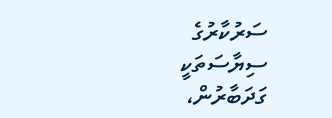ސަރުކާރުގެ ސިޔާސަތަކީ ގަދަބާރުން،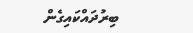ބިރުދައްކައިގެން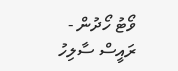ވޯޓު ހޯދުން - ރައީސް ސާލިހު